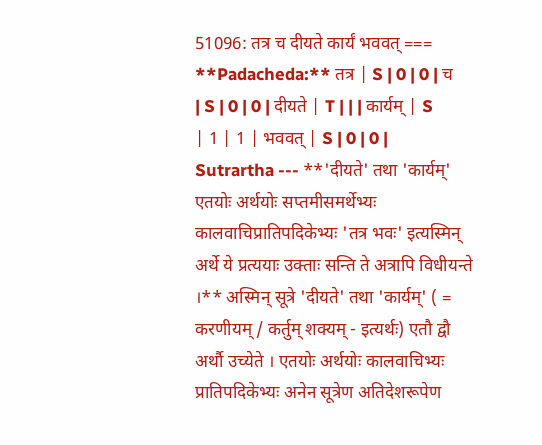51096: तत्र च दीयते कार्यं भववत् === **Padacheda:** तत्र | S | 0 | 0 | च | S | 0 | 0 | दीयते | T | | | कार्यम् | S | 1 | 1 | भववत् | S | 0 | 0 | Sutrartha --- **'दीयते' तथा 'कार्यम्' एतयोः अर्थयोः सप्तमीसमर्थेभ्यः कालवाचिप्रातिपदिकेभ्यः 'तत्र भवः' इत्यस्मिन् अर्थे ये प्रत्ययाः उक्ताः सन्ति ते अत्रापि विधीयन्ते ।** अस्मिन् सूत्रे 'दीयते' तथा 'कार्यम्' ( = करणीयम् / कर्तुम् शक्यम् - इत्यर्थः) एतौ द्वौ अर्थौ उच्येते । एतयोः अर्थयोः कालवाचिभ्यः प्रातिपदिकेभ्यः अनेन सूत्रेण अतिदेशरूपेण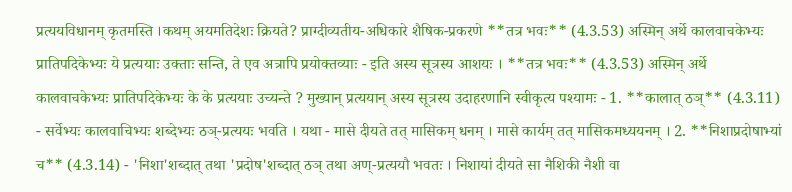प्रत्ययविधानम् कृतमस्ति ।कथम् अयमतिदेशः क्रियते? प्राग्दीव्यतीय-अधिकारे शैषिक-प्रकरणे **तत्र भवः** (4.3.53) अस्मिन् अर्थे कालवाचकेभ्यः प्रातिपदिकेभ्यः ये प्रत्ययाः उक्ताः सन्ति, ते एव अत्रापि प्रयोक्तव्याः - इति अस्य सूत्रस्य आशयः । **तत्र भवः** (4.3.53) अस्मिन् अर्थे कालवाचकेभ्यः प्रातिपदिकेभ्यः के के प्रत्ययाः उच्यन्ते ? मुख्यान् प्रत्ययान् अस्य सूत्रस्य उदाहरणानि स्वीकृत्य पश्यामः - 1. **कालात् ठञ्** (4.3.11) - सर्वेभ्यः कालवाचिभ्यः शब्देभ्यः ठञ्-प्रत्ययः भवति । यथा - मासे दीयते तत् मासिकम् धनम् । मासे कार्यम् तत् मासिकमध्ययनम् । 2. **निशाप्रदोषाभ्यां च** (4.3.14) - 'निशा'शब्दात् तथा 'प्रदोष'शब्दात् ठञ् तथा अण्-प्रत्ययौ भवतः । निशायां दीयते सा नैशिकी नैशी वा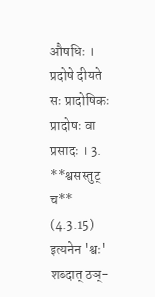औषधिः । प्रदोषे दीयते सः प्रादोषिकः प्रादोषः वा प्रसादः । 3. **श्वसस्तुट् च** (4.3.15) इत्यनेन 'श्वः' शब्दात् ठञ्-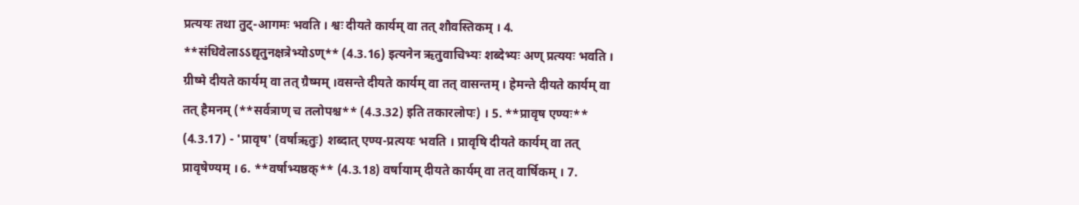प्रत्ययः तथा तुट्-आगमः भवति । श्वः दीयते कार्यम् वा तत् शौवस्तिकम् । 4. **संधिवेलाऽऽद्यृतुनक्षत्रेभ्योऽण्** (4.3.16) इत्यनेन ऋतुवाचिभ्यः शब्देभ्यः अण् प्रत्ययः भवति । ग्रीष्मे दीयते कार्यम् वा तत् ग्रैष्मम् ।वसन्ते दीयते कार्यम् वा तत् वासन्तम् । हेमन्ते दीयते कार्यम् वा तत् हैमनम् (**सर्वत्राण् च तलोपश्च** (4.3.32) इति तकारलोपः) । 5. **प्रावृष एण्यः** (4.3.17) - 'प्रावृष' (वर्षाऋतुः) शब्दात् एण्य-प्रत्ययः भवति । प्रावृषि दीयते कार्यम् वा तत् प्रावृषेण्यम् । 6. **वर्षाभ्यष्ठक्** (4.3.18) वर्षायाम् दीयते कार्यम् वा तत् वार्षिकम् । 7.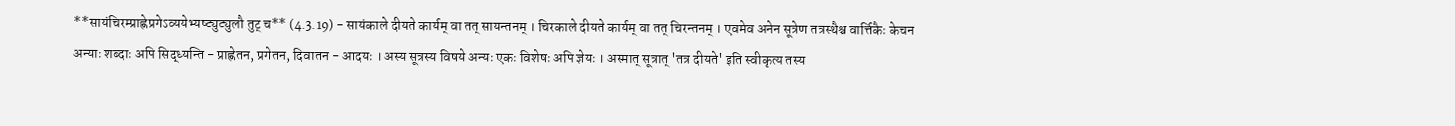**सायंचिरम्प्राह्णेप्रगेऽव्ययेभ्यष्ट्युट्युलौ तुट् च** (4.3.19) - सायंकाले दीयते कार्यम् वा तत् सायन्तनम् । चिरकाले दीयते कार्यम् वा तत् चिरन्तनम् । एवमेव अनेन सूत्रेण तत्रस्थैश्च वार्त्तिकैः केचन अन्याः शब्दाः अपि सिद्ध्यन्ति - प्राह्णेतन, प्रगेतन, दिवातन - आदयः । अस्य सूत्रस्य विषये अन्यः एकः विशेषः अपि ज्ञेयः । अस्मात् सूत्रात् 'तत्र दीयते' इति स्वीकृत्य तस्य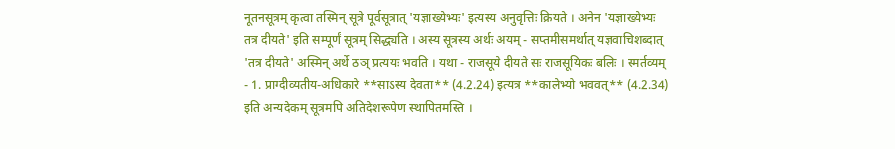नूतनसूत्रम् कृत्वा तस्मिन् सूत्रे पूर्वसूत्रात् 'यज्ञाख्येभ्यः' इत्यस्य अनुवृत्तिः क्रियते । अनेन 'यज्ञाख्येभ्यः तत्र दीयते' इति सम्पूर्णं सूत्रम् सिद्ध्यति । अस्य सूत्रस्य अर्थः अयम् - सप्तमीसमर्थात् यज्ञवाचिशब्दात् 'तत्र दीयते' अस्मिन् अर्थे ठञ् प्रत्ययः भवति । यथा - राजसूये दीयते सः राजसूयिकः बलिः । स्मर्तव्यम् - 1. प्राग्दीव्यतीय-अधिकारे **साऽस्य देवता** (4.2.24) इत्यत्र **कालेभ्यो भववत्** (4.2.34) इति अन्यदेकम् सूत्रमपि अतिदेशरूपेण स्थापितमस्ति ।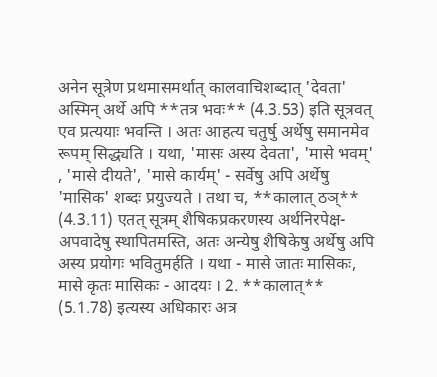अनेन सूत्रेण प्रथमासमर्थात् कालवाचिशब्दात् 'देवता' अस्मिन् अर्थे अपि **तत्र भवः** (4.3.53) इति सूत्रवत् एव प्रत्ययाः भवन्ति । अतः आहत्य चतुर्षु अर्थेषु समानमेव रूपम् सिद्ध्यति । यथा, 'मासः अस्य देवता', 'मासे भवम्' , 'मासे दीयते', 'मासे कार्यम्' - सर्वेषु अपि अर्थेषु 'मासिक' शब्दः प्रयुज्यते । तथा च, **कालात् ठञ्** (4.3.11) एतत् सूत्रम् शैषिकप्रकरणस्य अर्थनिरपेक्ष-अपवादेषु स्थापितमस्ति, अतः अन्येषु शैषिकेषु अर्थेषु अपि अस्य प्रयोगः भवितुमर्हति । यथा - मासे जातः मासिकः, मासे कृतः मासिकः - आदयः । 2. **कालात्** (5.1.78) इत्यस्य अधिकारः अत्र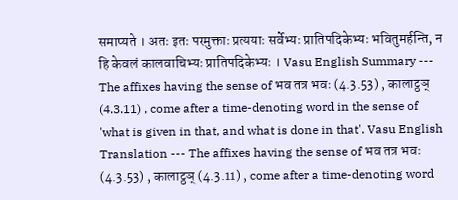समाप्यते । अतः इतः परमुक्ताः प्रत्ययाः सर्वेभ्यः प्रातिपदिकेभ्यः भवितुमर्हन्ति, न हि केवलं कालवाचिभ्यः प्रातिपदिकेभ्यः । Vasu English Summary --- The affixes having the sense of भव तत्र भवः (4.3.53) , कालाट्ठञ् (4.3.11) , come after a time-denoting word in the sense of 'what is given in that, and what is done in that'. Vasu English Translation --- The affixes having the sense of भव तत्र भवः (4.3.53) , कालाट्ठञ् (4.3.11) , come after a time-denoting word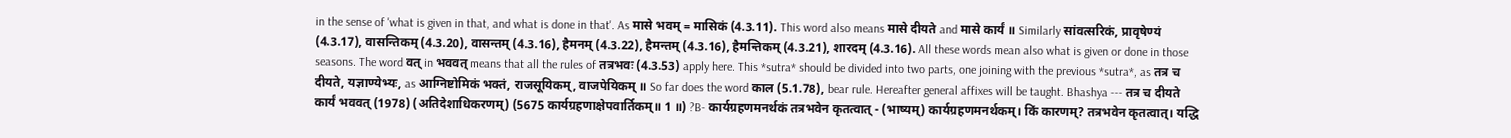in the sense of 'what is given in that, and what is done in that'. As मासे भवम् = मासिकं (4.3.11). This word also means मासे दीयते and मासे कार्यं ॥ Similarly सांवत्सरिकं, प्रावृषेण्यं (4.3.17), वासन्तिकम् (4.3.20), वासन्तम् (4.3.16), हैमनम् (4.3.22), हैमन्तम् (4.3.16), हैमन्तिकम् (4.3.21), शारदम् (4.3.16). All these words mean also what is given or done in those seasons. The word वत् in भववत् means that all the rules of तत्रभवः (4.3.53) apply here. This *sutra* should be divided into two parts, one joining with the previous *sutra*, as तत्र च दीयते, यज्ञाण्येभ्यः, as आग्निष्टोमिकं भक्तं, राजसूयिकम्, वाजपेयिकम् ॥ So far does the word काल (5.1.78), bear rule. Hereafter general affixes will be taught. Bhashya --- तत्र च दीयते कार्यं भववत् (1978) (अतिदेशाधिकरणम्) (5675 कार्यग्रहणाक्षेपवार्तिकम्॥ 1 ॥) ?B- कार्यग्रहणमनर्थकं तत्रभवेन कृतत्वात् - (भाष्यम्) कार्यग्रहणमनर्थकम्। किं कारणम्? तत्रभवेन कृतत्वात्। यद्धि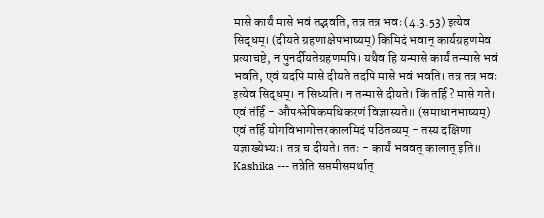मासे कार्यं मासे भवं तद्भवति, तत्र तत्र भवः (4.3.53) इत्येव सिद्धम्। (दीयते ग्रहणाक्षेपभाष्यम्) किमिदं भवान् कार्यग्रहणमेव प्रत्याचष्टे, न पुनर्दीयतेग्रहणमपि। यथैव हि यन्मासे कार्यं तन्मासे भवं भवति, एवं यदपि मासे दीयते तदपि मासे भवं भवति। तत्र तत्र भवः इत्येव सिद्धम्। न सिध्यति। न तन्मासे दीयते। किं तर्हि? मासे गते। एवं तंर्हि - औपश्लेषिकमधिकरणं विज्ञास्यते॥ (समाधानभाष्यम्) एवं तर्हि योगविभागोत्तरकालमिदं पठितव्यम् - तस्य दक्षिणा यज्ञाख्येभ्यः। तत्र च दीयते। ततः - कार्यं भववत् कालात् इति॥ Kashika --- तत्रेति सप्तमीसमर्थात्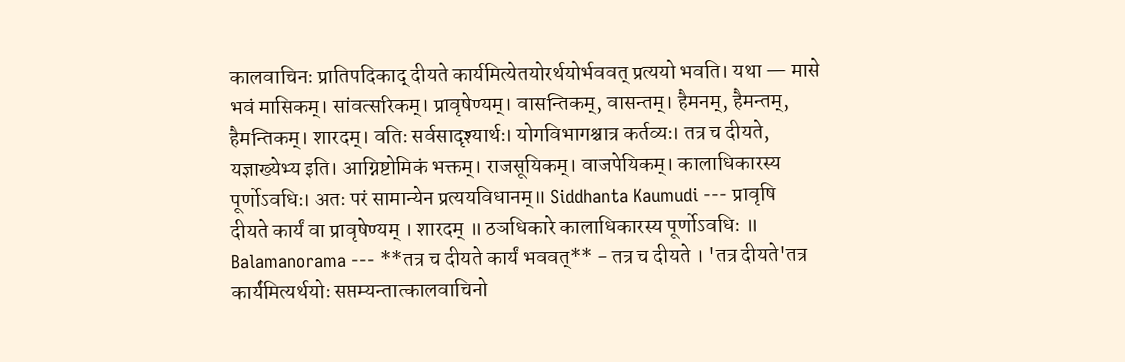कालवाचिनः प्रातिपदिकाद् दीयते कार्यमित्येतयोरर्थयोर्भववत् प्रत्ययो भवति। यथा — मासे भवं मासिकम्। सांवत्सरिकम्। प्रावृषेण्यम्। वासन्तिकम्, वासन्तम्। हैमनम्, हैमन्तम्, हैमन्तिकम्। शारदम्। वतिः सर्वसादृश्यार्थः। योगविभागश्चात्र कर्तव्यः। तत्र च दीयते, यज्ञाख्येभ्य इति। आग्निष्टोमिकं भक्तम्। राजसूयिकम्। वाजपेयिकम्। कालाधिकारस्य पूर्णोऽवधिः। अतः परं सामान्येन प्रत्ययविधानम्॥ Siddhanta Kaumudi --- प्रावृषि दीयते कार्यं वा प्रावृषेण्यम् । शारदम् ॥ ठञधिकारे कालाधिकारस्य पूर्णोऽवधिः ॥ Balamanorama --- **तत्र च दीयते कार्यं भववत्** - तत्र च दीयते । 'तत्र दीयते'तत्र कार्य॑मित्यर्थयोः सप्तम्यन्तात्कालवाचिनो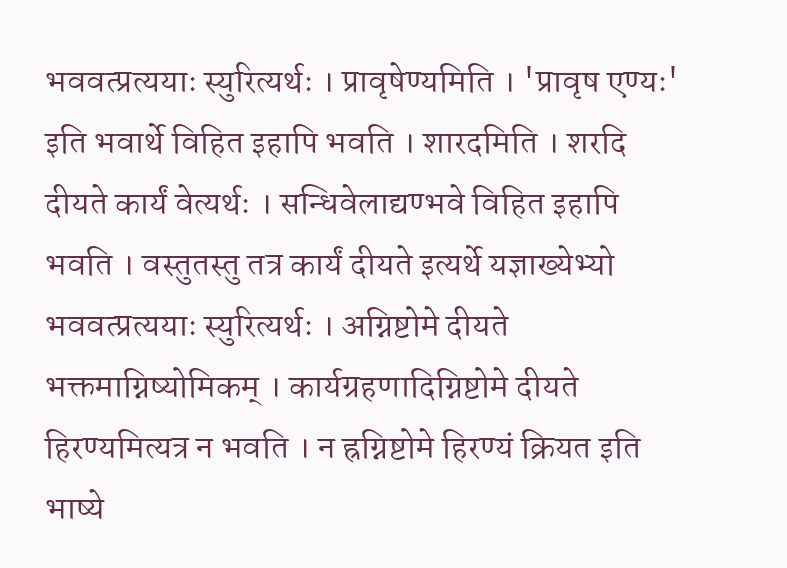भववत्प्रत्ययाः स्युरित्यर्थः । प्रावृषेण्यमिति । 'प्रावृष एण्यः' इति भवार्थे विहित इहापि भवति । शारदमिति । शरदि दीयते कार्यं वेत्यर्थः । सन्धिवेलाद्यण्भवे विहित इहापि भवति । वस्तुतस्तु तत्र कार्यं दीयते इत्यर्थे यज्ञाख्येभ्यो भववत्प्रत्ययाः स्युरित्यर्थः । अग्निष्टोमे दीयते भक्तमाग्निष्योमिकम् । कार्यग्रहणादिग्निष्टोमे दीयते हिरण्यमित्यत्र न भवति । न ह्रग्निष्टोमे हिरण्यं क्रियत इति भाष्ये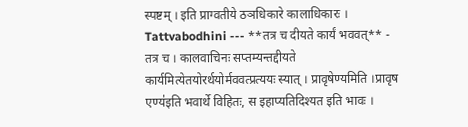स्पष्टम् । इति प्राग्वतीये ठञधिकारे कालाधिकारः । Tattvabodhini --- **तत्र च दीयते कार्यं भववत्** - तत्र च । कालवाचिनः सप्तम्यन्तद्दीयते कार्यमित्येतयोरर्थयोर्मववत्प्रत्ययः स्यात् । प्रावृषेण्यमिति ।प्रावृष एण्य॑इति भवार्थे विहितः, स इहाप्यतिदिश्यत इति भावः ।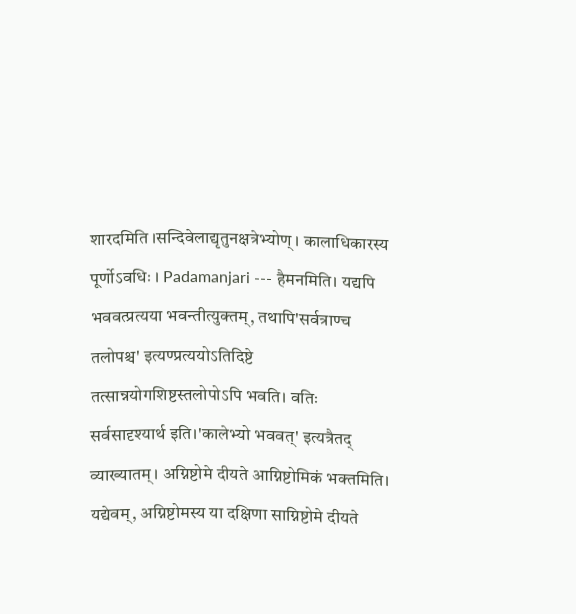शारदमिति ।सन्दिवेलाद्यृतुनक्षत्रेभ्योण् । कालाधिकारस्य पूर्णोऽवधिः । Padamanjari --- हैमनमिति। यद्यपि भववत्प्रत्यया भवन्तीत्युक्तम्, तथापि'सर्वत्राण्च तलोपश्च' इत्यण्प्रत्ययोऽतिदिष्टे तत्सान्नयोगशिष्टस्तलोपोऽपि भवति। वतिः सर्वसादृश्यार्थ इति।'कालेभ्यो भववत्' इत्यत्रैतद् व्याख्यातम्। अग्निष्टोमे दीयते आग्निष्टोमिकं भक्तमिति। यद्येवम्, अग्निष्टोमस्य या दक्षिणा साग्निष्टोमे दीयते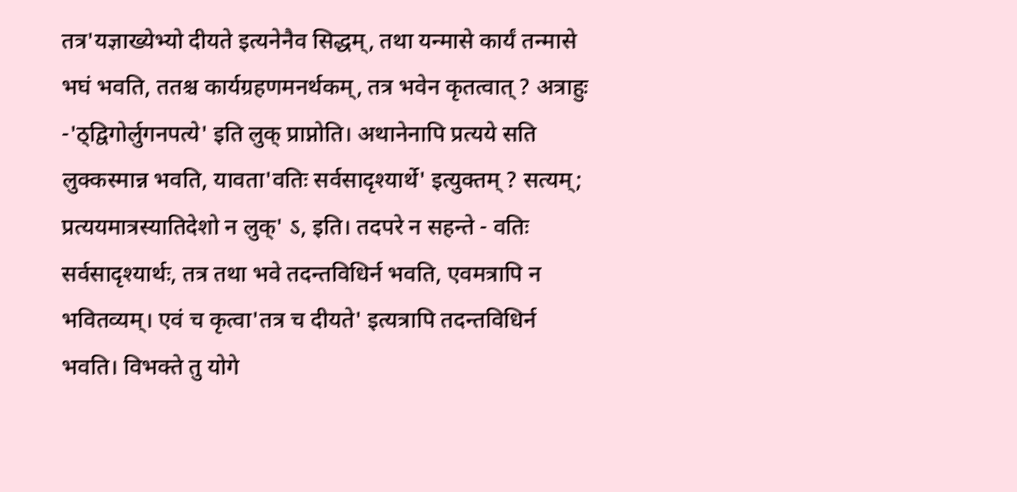तत्र'यज्ञाख्येभ्यो दीयते इत्यनेनैव सिद्धम्, तथा यन्मासे कार्यं तन्मासे भघं भवति, ततश्च कार्यग्रहणमनर्थकम्, तत्र भवेन कृतत्वात् ? अत्राहुः -'ठ्द्विगोर्लुगनपत्ये' इति लुक् प्राप्नोति। अथानेनापि प्रत्यये सति लुक्कस्मान्न भवति, यावता'वतिः सर्वसादृश्यार्थे' इत्युक्तम् ? सत्यम्; प्रत्ययमात्रस्यातिदेशो न लुक्' ऽ, इति। तदपरे न सहन्ते - वतिः सर्वसादृश्यार्थः, तत्र तथा भवे तदन्तविधिर्न भवति, एवमत्रापि न भवितव्यम्। एवं च कृत्वा'तत्र च दीयते' इत्यत्रापि तदन्तविधिर्न भवति। विभक्ते तु योगे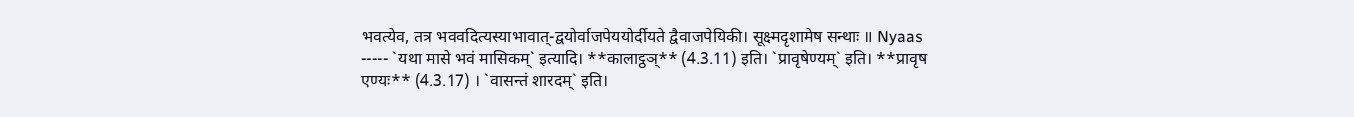भवत्येव, तत्र भववदित्यस्याभावात्-द्वयोर्वाजपेययोर्दीयते द्वैवाजपेयिकी। सूक्ष्मदृशामेष सन्थाः ॥ Nyaas ----- `यथा मासे भवं मासिकम्` इत्यादि। **कालाट्ठञ्** (4.3.11) इति। `प्रावृषेण्यम्` इति। **प्रावृष एण्यः** (4.3.17) । `वासन्तं शारदम्` इति।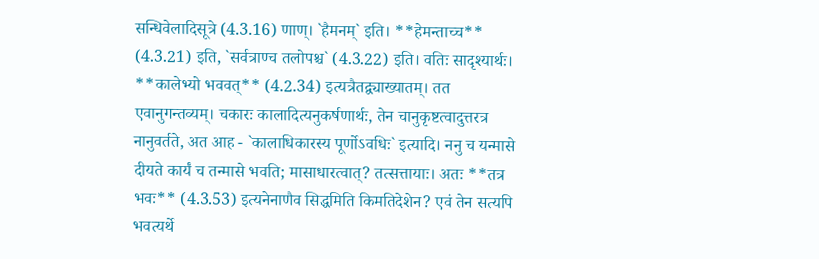सन्धिवेलादिसूत्रे (4.3.16) णाण्। `हैमनम्` इति। **हेमन्ताच्च** (4.3.21) इति, `सर्वत्राण्च तलोपश्च` (4.3.22) इति। वतिः सादृश्यार्थः। **कालेभ्यो भववत्** (4.2.34) इत्यत्रैतद्व्याख्यातम्। तत एवानुगन्तव्यम्। चकारः कालादित्यनुकर्षणार्थः, तेन चानुकृष्टत्वादुत्तरत्र नानुवर्तते, अत आह - `कालाधिकारस्य पूर्णोऽवधिः` इत्यादि। ननु च यन्मासे दीयते कार्यं च तन्मासे भवति; मासाधारत्वात्? तत्सत्तायाः। अतः **तत्र भवः** (4.3.53) इत्यनेनाणैव सिद्धमिति किमतिदेशेन? एवं तेन सत्यपि भवत्यर्थे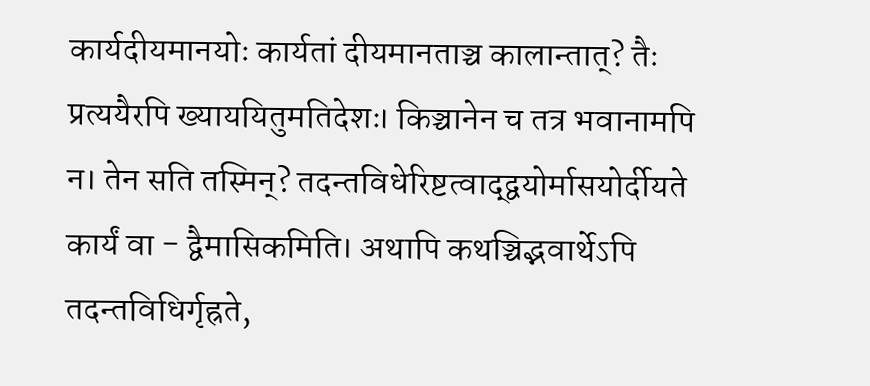कार्यदीयमानयोः कार्यतां दीयमानताञ्च कालान्तात्? तैः प्रत्ययैरपि ख्याययितुमतिदेशः। किञ्चानेन च तत्र भवानामपि न। तेन सति तस्मिन्? तदन्तविधेरिष्टत्वाद्द्वयोर्मासयोर्दीयते कार्यं वा - द्वैमासिकमिति। अथापि कथञ्चिद्भवार्थेऽपि तदन्तविधिर्गृह्रते,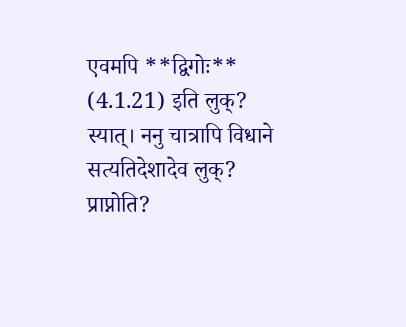एवमपि **द्विगोः** (4.1.21) इति लुक्? स्यात्। ननु चात्रापि विधाने सत्यतिदेशादेव लुक्? प्राप्नोति?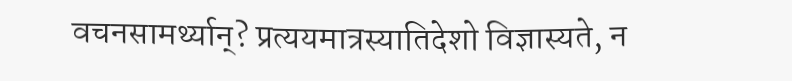वचनसामर्थ्यान्? प्रत्ययमात्रस्यातिदेशो विज्ञास्यते, न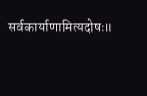सर्वकार्याणामित्यदोषः॥